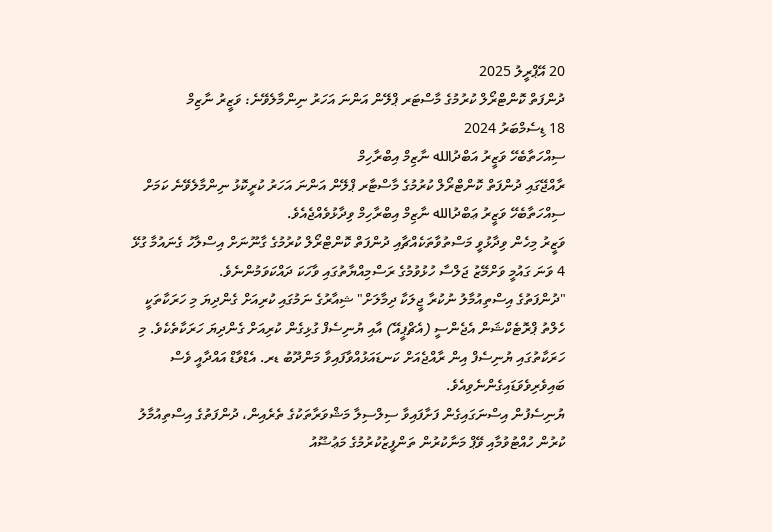20 އޭޕްރީލު 2025
ދުންފަތް ކޮންޓްރޯލް ކުރުމުގެ މާސްޓަރ ޕްލޭން އަންނަ އަހަރު ނިންމާލެވޭނެ: ވަޒީރު ނާޒިމް
18 ޑިސެމްބަރު 2024
ސިއްހަތާބެހޭ ވަޒީރު އަބްދުالله ނާޒިމް އިބްރާހިމް
ރާއްޖޭގައި ދުންފަތް ކޮންޓްރޯލް ކުރުމުގެ މާސްޓާރ ޕްލޭން އަންނަ އަހަރު ކުރީކޮޅު ނިންމާލެވޭނެ ކަމަށް ސިއްހަތާބެހޭ ވަޒީރު ޢަބްދުالله ނާޒިމް އިބްރާހިމް ވިދާޅުވެއްޖެއެވެ.
ވަޒީރު މިހެން ވިދާޅުވީ މަސްތުވާތަކެއްޗާއި ދުންފަތް ކޮންޓްރޯލް ކުރުމުގެ ގާނޫނަށް އިސްލާހު ގެނައުމާ ގުޅޭ 4 ވަނަ ގައުމީ ވަށްމޭޒު ޖަލްސާ ހުޅުވުމުގެ ރަސްމިއްޔާތުގައި ވާހަކަ ދައްކަވަމުންނެވެ.
"ދުންފަތުގެ އިސްތިއުމާލު ނުކުރާ ޖީލަކާ ދިމާލަށް" ޝިއާރުގެ ނަމުގައި ކުރިއަށް ގެންދިޔަ މި ހަރަކާތަކީ ހެލްތު ޕްރޮޓެކްޝަން އެޖެންސީ (އެޗްޕީއޭ) އާއި ޔުނިސެފް ގުޅިގެން ކުރިއަށް ގެންދިޔަ ހަރަކާތެކެވެ. މި ހަރަކާތުގައި ޔުނިސެފް އިން ރާއްޖެއަށް ކަނޑައަޅުއްވާފައިވާ މަންދޫބު ޑރ. އެޑްވާޑް އައްދާއީ ވެސް ބައިވެރިވެވަޑައިގެންނެވިއެވެ.
ޔުނިސެފުން އިސްނަގައިގެން ފަށާފައިވާ ސިލްސިލާ މަޝްވަރާތަކުގެ ތެރެއިން، ދުންފަތުގެ އިސްތިއުމާލު ކުރުން ހުއްޓުވުމާއި ވޭޕް މަނާކުރުން ތަންފީޒުކުރުމުގެ މަޢުޟޫއު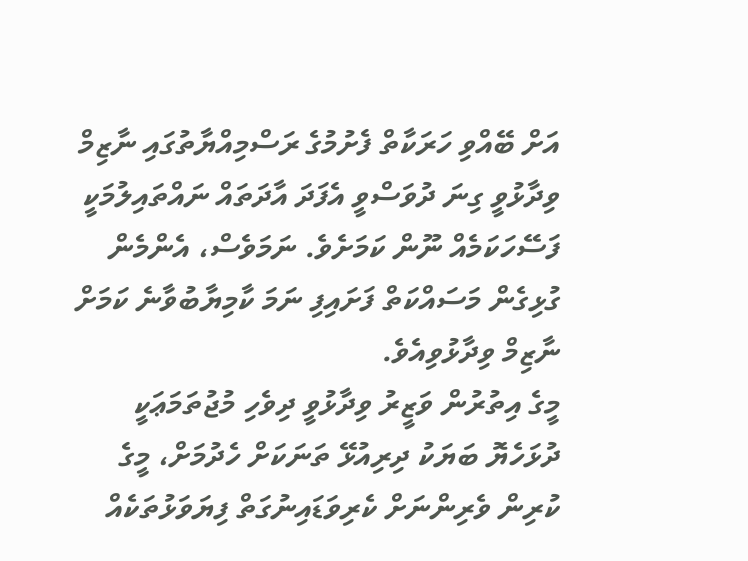އަށް ބޭއްވި ހަރަކާތް ފެށުމުގެ ރަސްމިއްޔާތުގައި ނާޒިމް ވިދާޅުވީ ގިނަ ދުވަސްވީ އެފަދަ އާދަތައް ނައްތައިލުމަކީ ފަސޭހަކަމެއް ނޫން ކަމަށެވެ. ނަމަވެސް، އެންމެން ގުޅިގެން މަސައްކަތް ފަށައިފި ނަމަ ކާމިޔާބުވާނެ ކަމަށް ނާޒިމް ވިދާޅުވިއެވެ.
މީގެ އިތުރުން ވަޒީރު ވިދާޅުވީ ދިވެހި މުޖުތަމަޢަކީ ދުޅަހެޔޮ ބަޔަކު ދިރިއުޅޭ ތަނަކަށް ހެދުމަށް، މީގެ ކުރިން ވެރިންނަށް ކެރިވަޑައިނުގަތް ފިޔަވަޅުތަކެއް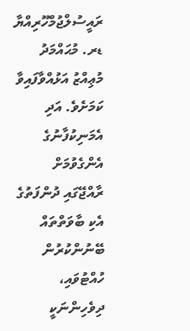ރައީސުލްޖުމްހޫރިއްޔާ ޑރ. މުޙައްމަދު މުޢިއްޒު އަޅުއްވާފައިވާ ކަމަށެވެ. އަދި އެމަނިކުފާނުގެ އެންގެވުމަށް ރާއްޖޭގައި ދުންފަތުގެ އެކި ބާވަތްތައް ބޭނުންކުރުން ހުއްޓުވައި، ދިވެހިންނަކީ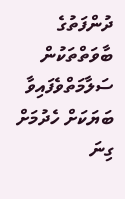ދުންފަތުގެ ބާވަތްތަކުން ސަލާމަތްވެފައިވާ ބަޔަކަށް ހެދުމަށް ގިނަ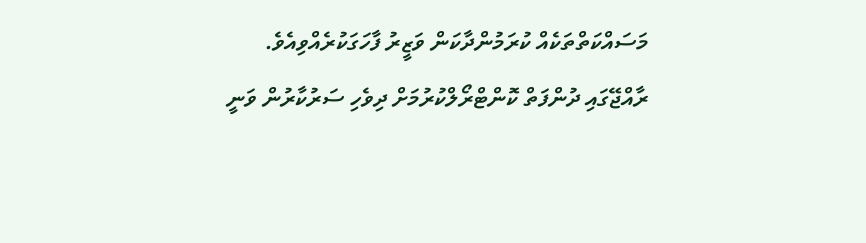މަސައްކަތްތަކެއް ކުރަމުންދާކަން ވަޒީރު ފާހަގަކުރެއްވިއެވެ.
ރާއްޖޭގައި ދުންފަތް ކޮންޓްރޯލްކުރުމަށް ދިވެހި ސަރުކާރުން ވަނީ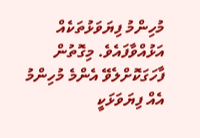މުހިންމު ފިޔަވަޅުތަކެއް އަޅުއްވާފައެވެ. މިގޮތުން ފާހަގަކޮށްލެވޭ އެންމެ މުހިންމު އެއް ފިޔަވަޅަކީ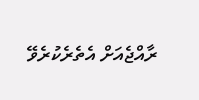ރާއްޖެއަށް އެތެރެކުރެވޭ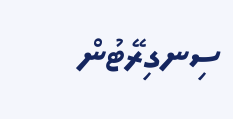ސިނގިރޭޓުން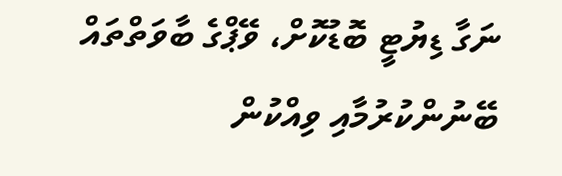ނަގާ ޑިޔުޓީ ބޮޑުކޮށް، ވޭޕްގެ ބާވަތްތައް ބޭނުންކުރުމާއި ވިއްކުން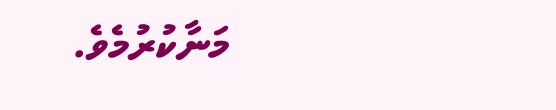މަނާކުރުމެވެ.